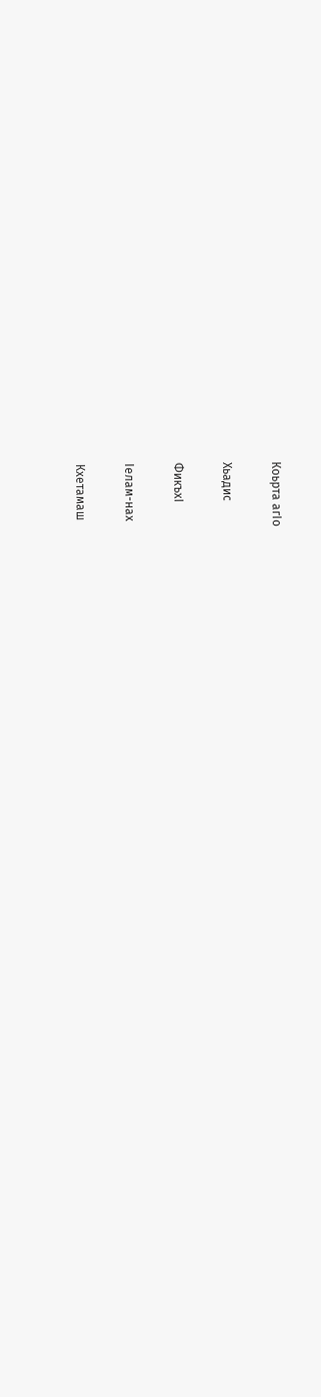Коьрта агIо

Хьадис

ФикъхI

Iелам-нах

Кхетамаш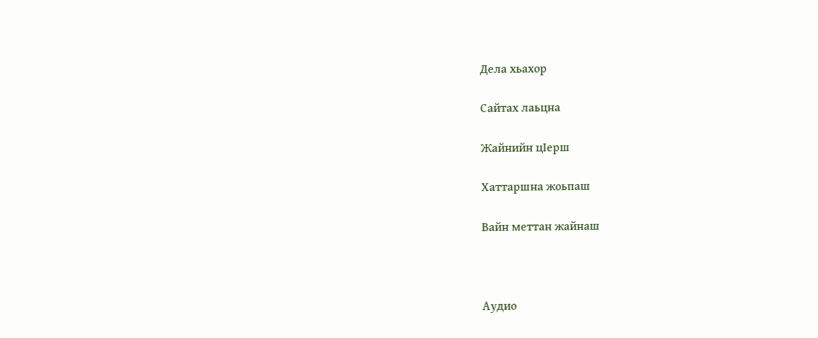Дела хьахор

Сайтах лаьцна

Жайнийн цIерш

Хаттаршна жоьпаш

Вайн меттан жайнаш



Аудио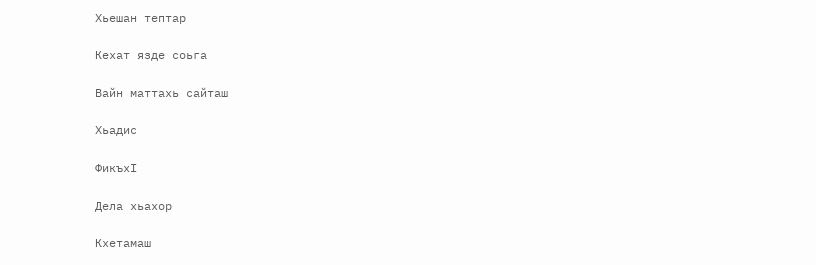Хьешан тептар

Кехат язде соьга

Вайн маттахь сайташ

Хьадис

ФикъхI

Дела хьахор

Кхетамаш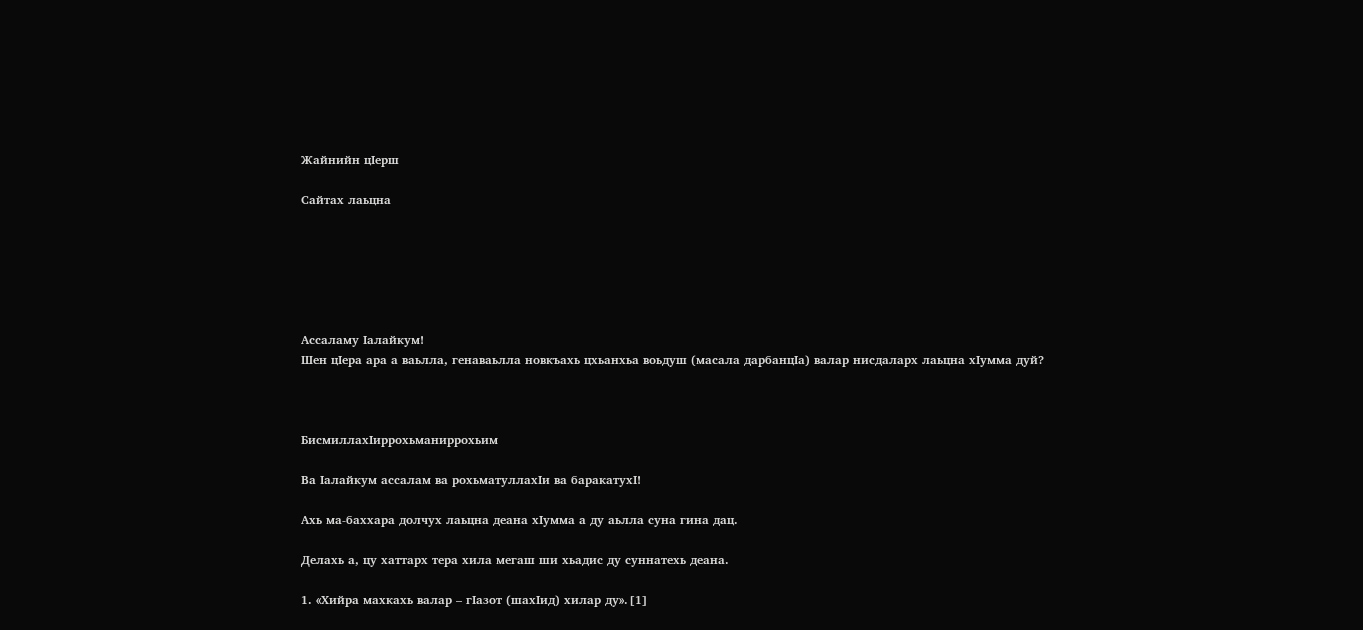Жайнийн цIерш

Сайтах лаьцна






Ассаламу Iалайкум!
Шен цIера ара а ваьлла, генаваьлла новкъахь цхьанхьа воьдуш (масала дарбанцIа) валар нисдаларх лаьцна хIумма дуй?



БисмиллахIиррохьманиррохьим

Ва Iалайкум ассалам ва рохьматуллахIи ва баракатухI!

Ахь ма-баххара долчух лаьцна деана хIумма а ду аьлла суна гина дац.

Делахь а, цу хаттарх тера хила мегаш ши хьадис ду суннатехь деана.

1. «Хийра махкахь валар – гIазот (шахIид) хилар ду».[1]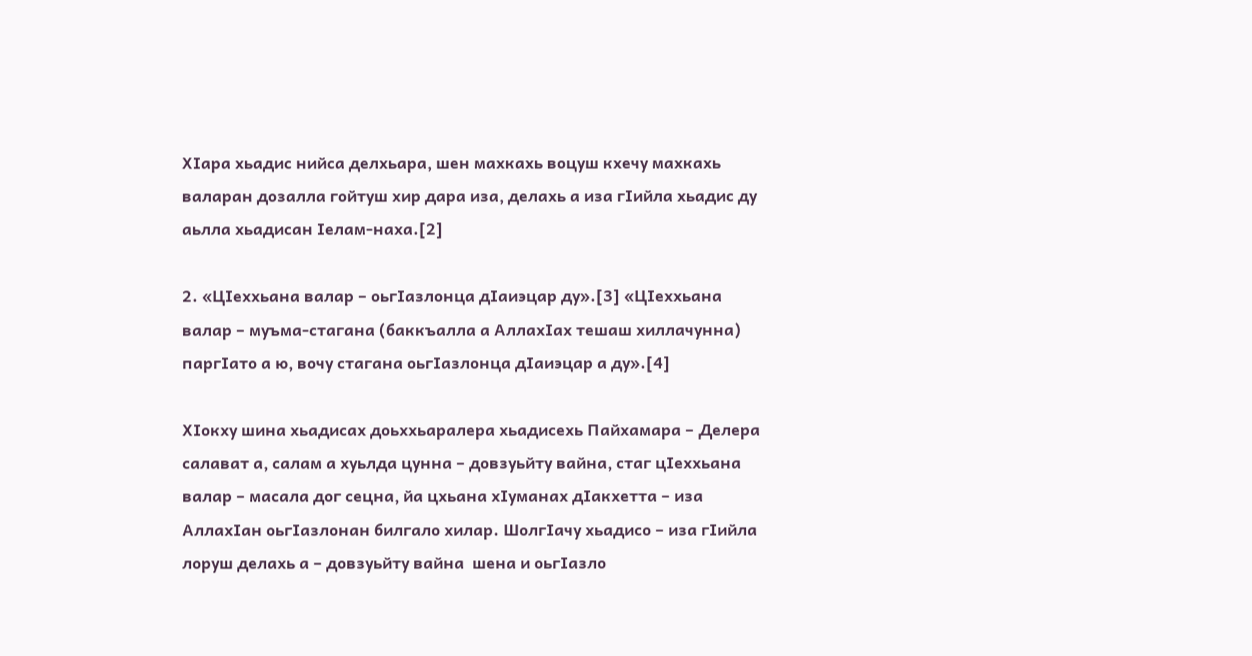ХIара хьадис нийса делхьара, шен махкахь воцуш кхечу махкахь валаран дозалла гойтуш хир дара иза, делахь а иза гIийла хьадис ду аьлла хьадисан Iелам-наха.[2]

2. «ЦIеххьана валар – оьгIазлонца дIаиэцар ду».[3] «ЦIеххьана валар – муъма-стагана (баккъалла а АллахIах тешаш хиллачунна) паргIато а ю, вочу стагана оьгIазлонца дIаиэцар а ду».[4]

ХIокху шина хьадисах доьххьаралера хьадисехь Пайхамара – Делера салават а, салам а хуьлда цунна – довзуьйту вайна, стаг цIеххьана валар – масала дог сецна, йа цхьана хIуманах дIакхетта – иза АллахIан оьгIазлонан билгало хилар. ШолгIачу хьадисо – иза гIийла лоруш делахь а – довзуьйту вайна  шена и оьгIазло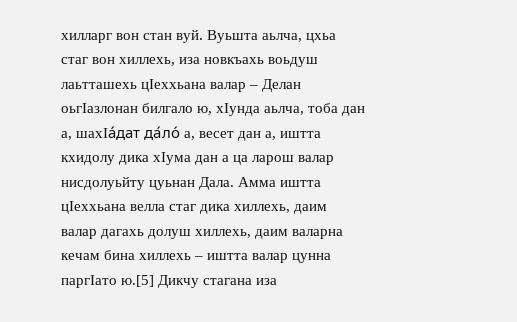хилларг вон стан вуй. Вуьшта аьлча, цхьа стаг вон хиллехь, иза новкъахь воьдуш лаьтташехь цIеххьана валар – Делан оьгIазлонан билгало ю, хIунда аьлча, тоба дан а, шахIа́дат да́ло́ а, весет дан а, иштта кхидолу дика хIума дан а ца ларош валар нисдолуьйту цуьнан Дала. Амма иштта цIеххьана велла стаг дика хиллехь, даим валар дагахь долуш хиллехь, даим валарна кечам бина хиллехь – иштта валар цунна паргIато ю.[5] Дикчу стагана иза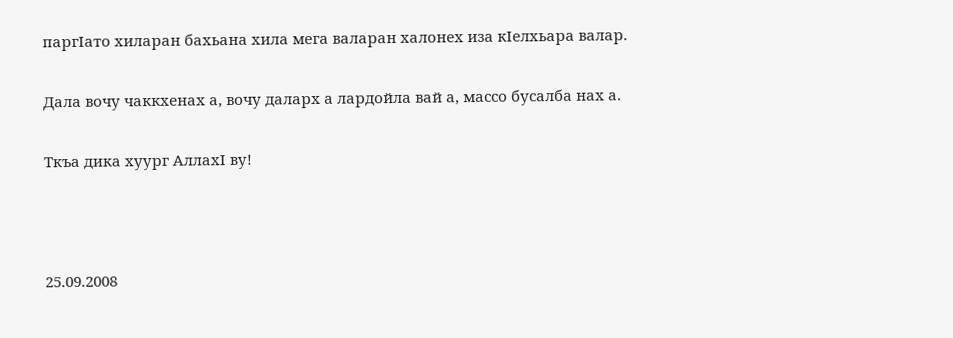паргIато хиларан бахьана хила мега валаран халонех иза кIелхьара валар.

Дала вочу чаккхенах а, вочу даларх а лардойла вай а, массо бусалба нах а.

Ткъа дика хуург АллахI ву!



25.09.2008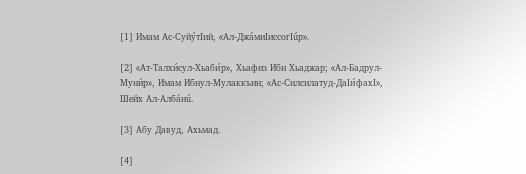[1] Имам Ас-Суйу́тIий, «Ал-ДжáмиIиссогIúр».

[2] «Ат-Талхи́сул-Хьаби́р», Хьафиз Ибн Хьаджар; «Ал-Бадрул-Муни́р», Имам Ибнул-Мулаккъин; «Ас-Силсилатуд-ДаIи́фахI», Шейх Ал-Албáнú.

[3] Абу Давуд, Ахьмад.

[4]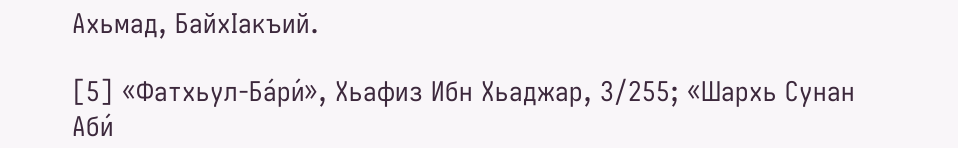Ахьмад, БайхIакъий.

[5] «Фатхьул-Ба́ри́», Хьафиз Ибн Хьаджар, 3/255; «Шархь Сунан Аби́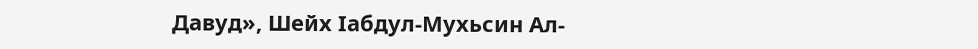Давуд», Шейх Iабдул-Мухьсин Ал-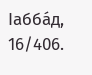Iаббáд, 16/406.